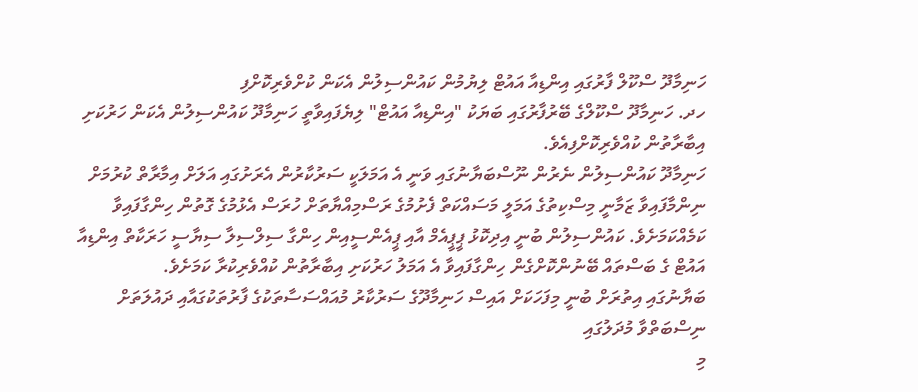ހަނިމާދޫ ސްކޫލް ފާރުގައި އިންޑިއާ އައުޓް ލިޔުމުން ކައުންސިލުން އެކަން ކުށްވެރިކޮށްފި
ހދ. ހަނިމާދޫ ސްކޫލްގެ ބޭރުފާރުގައި ބަޔަކު "އިންޑިއާ އައުޓް" ލިޔެފައިވާތީ ހަނިމާދޫ ކައުންސިލުން އެކަން ހަރުކަށި އިބާރާތުން ކުއްވެރިކޮށްފިއެވެ.
ހަނިމާދޫ ކައުންސިލުން ނެރުން ނޫސްބަޔާނުގައި ވަނީ އެ އަމަލަކީ ސަރުކާރުން އެރަށުގައި އަލަށް އިމާރާތް ކުރުމަށް ނިންމާފައިވާ ޒަމާނީ މިސްކިތުގެ އަމަލީ މަސައްކަތް ފެށުމުގެ ރަސްމިއްޔާތަށް ހުރަސް އެޅުމުގެ ގޮތުން ހިންގާފައިވާ ކަމެއްކަމަށެވެ. ކައުންސިލުން ބުނީ އިދިކޮޅު ޕީޕީއެމް އާއި ޕީއެންސީއިން ހިންގާ ސިލްސިލާ ސިޔާސީ ހަރަކާތް އިންޑިއާ އައުޓް ގެ ބަސްތައް ބޭނުންކޮށްގެން ހިންގާފައިވާ އެ އަމަލު ހަރުކަށި އިބާރާތުން ކުއްވެރިކުރާ ކަމަށެވެ.
ބަޔާނުގައި އިތުރަށް ބުނީ މިފަހަކަށް އައިސް ހަނިމާދޫގެ ސަރުކާރު މުއައްސަސާތަކުގެ ފާރުތަކުގައާއި ދައުލަތަށް ނިސްބަތްވާ މުދަލުގައި
މި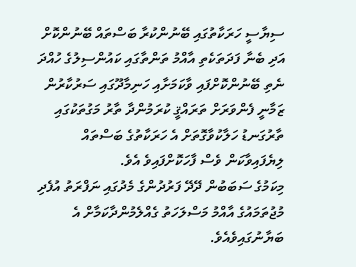ސިޔާސީ ހަރަކާތުގައި ބޭނުންކުރާ ބަސްތައް ބޭނުންކޮށް އަދި ބެނާ ފަދަތަކެތި އާއްމު ތަންތާގައި ކައުންސިލުގެ ހުއްދަ ނެތި ބޭނުންކޮށްފައި ވާކަމަށާއި ހަނިމާދޫގައި ސަރުކާރުން ޒަމާނީ ފެންވަރަށް ތަރައްޤީ ކުރަމުންދާ ތާރު މަގުތަކުގައި ތާރުގަނޑު ހަލާކުވާގޮތަށް އެ ހަރަކާތުގެ ބަސްތައް ލިޔެފައިވާކަން ވެސް ފާހަކޮށްފައިވެ އެވެ.
މިކަމުގެ ސަބަބުން ދޭދޭ ފަރުދުންގެ މެދުގައި ނަފްރަތު އުފެދި މުޖުތަމައުގެ އާއްމު މަސްލަހަތު ގެއްލެމުންދާކަމާށް އެ ބަޔާނުގައިވެއެވެ.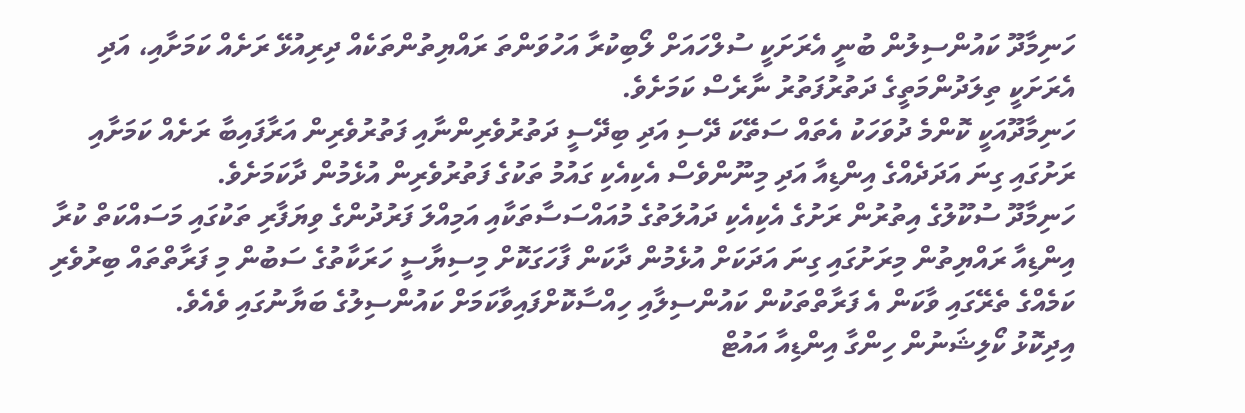ހަނިމާދޫ ކައުންސިލުން ބުނީ އެރަށަކީ ސުލްހައަށް ލޯބިކުރާ އަހުވަންތަ ރައްޔިތުންތަކެއް ދިރިއުޅޭ ރަށެއް ކަމަށާއި، އަދި އެރަށަކީ ތިލަދުންމަތީގެ ދަތުރުފަތުރު ނާރެސް ކަމަށެވެ.
ހަނިމާދޫއަކީ ކޮންމެ ދުވަހަކު އެތައް ސަތޭކަ ދޭސި އަދި ބިދޭސީ ދަތުރުވެރިންނާއި ފަތުރުވެރިން އަރާފައިބާ ރަށެއް ކަމަށާއި ރަށުގައި ގިނަ އަދަދެއްގެ އިންޑިއާ އަދި މިނޫންވެސް އެކިއެކި ގައުމު ތަކުގެ ފަތުރުވެރިން އުޅެމުން ދާކަމަށެވެ.
ހަނިމާދޫ ސުކޫލުގެ އިތުރުން ރަށުގެ އެކިއެކި ދައުލަތުގެ މުއައްސަސާތަކާއި އަމިއްލަ ފަރުދުންގެ ވިޔަފާރި ތަކުގައި މަސައްކަތް ކުރާ އިންޑިއާ ރައްޔިތުން މިރަށުގައި ގިނަ އަދަކަށް އުޅެމުން ދާކަން ފާހަގަކޮށް މިސިޔާސީ ހަރަކާތުގެ ސަބުން މި ފަރާތްތައް ބިރުވެރި ކަމެއްގެ ތެރޭގައި ވާކަން އެ ފަރާތްތަކުން ކައުންސިލާއި ހިއްސާކޮށްފައިވާކަމަށް ކައުންސިލުގެ ބަޔާނުގައި ވެއެވެ.
އިދިކޮޅު ކޯލިޝަނުން ހިންގާ އިންޑިއާ އައުޓް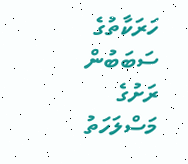ހަރަކާތުގެ ސަބަބުން ރަށުގެ މަސްލަހަތު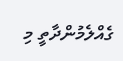ގެއްލެމުންދާތީ މި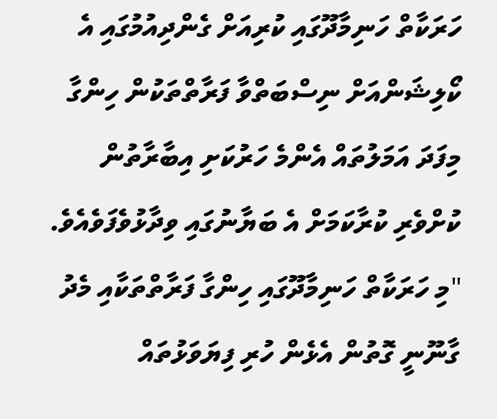ހަރަކާތް ހަނިމާދޫގައި ކުރިއަށް ގެންދިއުމުގައި އެ ކޯލިޝަންއަށް ނިސްބަތްވާ ފަރާތްތަކުން ހިންގާ މިފަދަ އަމަލުތައް އެންމެ ހަރުކަށި އިބާރާތުން ކުށްވެރި ކުރާކަމަށް އެ ބަޔާނުގައި ވިދާޅުވެފަވެއެވެ.
"މި ހަރަކާތް ހަނިމާދޫގައި ހިންގާ ފަރާތްތަކާއި މެދު ގާނޫނީ ގޮތުން އެޅެން ހުރި ފިޔަވަޅުތައް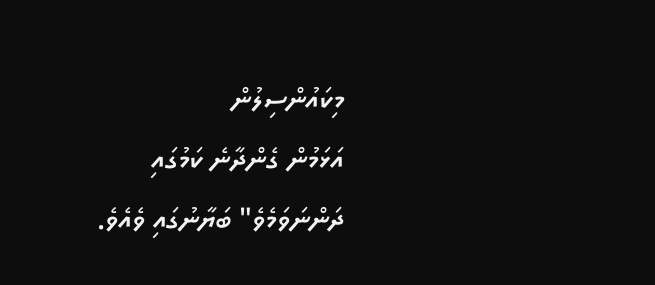މިކައުންސިލުން
އަޅަމުން ގެންދާނެ ކަމުގައި ދަންނަވަމެވެ" ބަޔާނުގައި ވެއެވެ.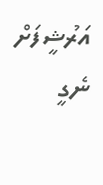އަރުޝީފަށް ނެގީ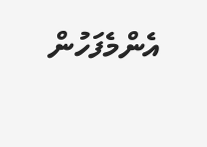އެންމެފަހުން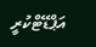އަޕްޑޭޓްކުރީ